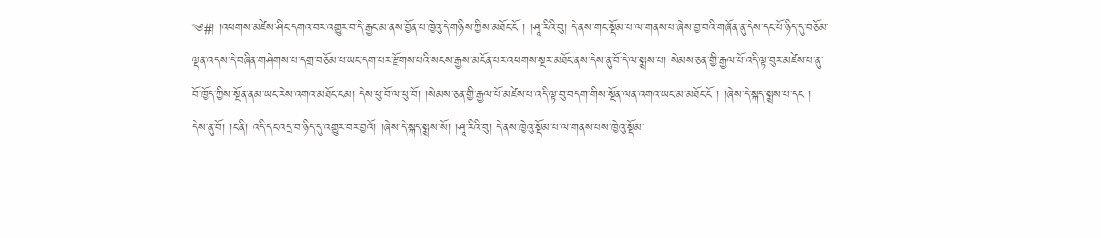༄#། །འཕགས་མཛེས་ཤིང་དགའ་བར་འགྱུར་བ་དེ་རྒྱང་མ་ནས་བྱོན་པ་ཁྱེའུ་དེ་གཉིས་ཀྱིས་མཐོང་ངོ ། །ཤཱ་རིའི་བུ། དེ་ནས་གང་སྡོམ་པ་ལ་གནས་པ་ཞེས་བྱ་བའི་གཞོན་ནུ་དེས་དང་པོ་ཉིད་དུ་བཅོམ་ལྡན་འདས་དེ་བཞིན་གཤེགས་པ་དགྲ་བཅོམ་པ་ཡང་དག་པར་རྫོགས་པའི་སངས་རྒྱས་མངོན་པར་འཕགས་སྔར་མཐོང་ནས་དེས་ནུ་བོ་དེ་ལ་སྨྲས་པ། སེམས་ཅན་གྱི་རྒྱལ་པོ་འདི་ལྟ་བུར་མཛེས་པ་ནུ་བོ་ཁྱོད་ཀྱིས་སྔོན་ནམ་ཡང་རེས་འགའ་མཐོང་ངམ། དེས་ཕུ་བོ་ལ་ཕུ་བོ། །སེམས་ཅན་གྱི་རྒྱལ་པོ་མཛེས་པ་འདི་ལྟ་བུ་བདག་གིས་སྔོན་ལན་འགའ་ཡང་མ་མཐོང་ངོ ། །ཞེས་དེ་སྐད་སྨྲས་པ་དང ། དེས་ནུ་བོ། །ང་ནི། འདི་དང་འདྲ་བ་ཉིད་དུ་འགྱུར་བར་བྱའོ། །ཞེས་དེ་སྐད་སྨྲས་སོ། །ཤཱ་རིའི་བུ། དེ་ནས་ཁྱེའུ་སྡོམ་པ་ལ་གནས་པས་ཁྱེའུ་སྡོམ་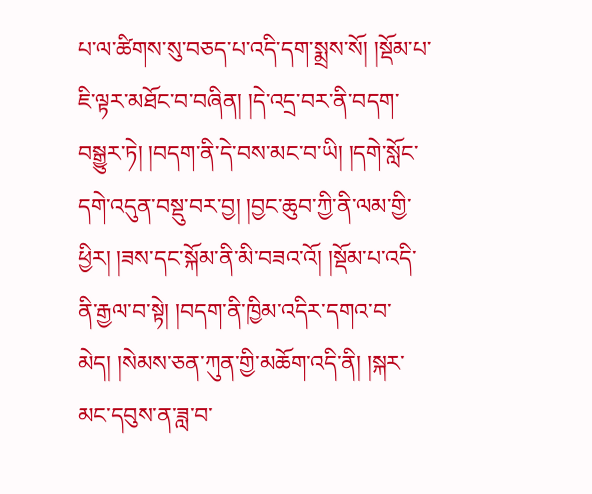པ་ལ་ཚིགས་སུ་བཅད་པ་འདི་དག་སྨྲས་སོ། །སྡོམ་པ་ཇི་ལྟར་མཐོང་བ་བཞིན། །དེ་འདྲ་བར་ནི་བདག་བསྒྱུར་ཏེ། །བདག་ནི་དེ་བས་མང་བ་ཡི། །དགེ་སློང་དགེ་འདུན་བསྡུ་བར་བྱ། །བྱང་ཆུབ་ཀྱི་ནི་ལམ་གྱི་ཕྱིར། །ཟས་དང་སྐོམ་ནི་མི་བཟའ་འོ། །སྡོམ་པ་འདི་ནི་རྒྱལ་བ་སྟེ། །བདག་ནི་ཁྱིམ་འདིར་དགའ་བ་མེད། །སེམས་ཅན་ཀུན་གྱི་མཆོག་འདི་ནི། །སྐར་མང་དབུས་ན་ཟླ་བ་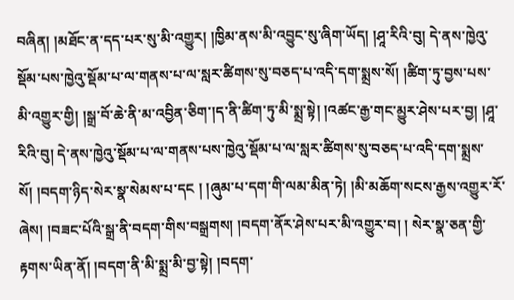བཞིན། །མཐོང་ན་དད་པར་སུ་མི་འགྱུར། །ཁྱིམ་ནས་མི་འབྱུང་སུ་ཞིག་ཡོད། །ཤཱ་རིའི་བུ། དེ་ནས་ཁྱེའུ་སྡོམ་པས་ཁྱེའུ་སྡོམ་པ་ལ་གནས་པ་ལ་སླར་ཚིགས་སུ་བཅད་པ་འདི་དག་སྨྲས་སོ། །ཚིག་ཏུ་བྱས་པས་
མི་འགྱུར་གྱི། །སྒྲ་བོ་ཆེ་ནི་མ་འབྱིན་ཅིག་།ད་ནི་ཚིག་ཏུ་མི་སྨྲ་སྟེ། །འཚང་རྒྱ་གང་མྱུར་ཤེས་པར་བྱ། །ཤཱ་རིའི་བུ། དེ་ནས་ཁྱེའུ་སྡོམ་པ་ལ་གནས་པས་ཁྱེའུ་སྡོམ་པ་ལ་སླར་ཚིགས་སུ་བཅད་པ་འདི་དག་སྨྲས་སོ། །བདག་ཉིད་སེར་སྣ་སེམས་པ་དང ། །ཞུམ་པ་དག་གི་ལམ་མིན་ཏེ། །མི་མཆོག་སངས་རྒྱས་འགྱུར་རོ་ཞེས། །བཟང་པོའི་སྒྲ་ནི་བདག་གིས་བསྒྲགས། །བདག་ནོར་ཤེས་པར་མི་འགྱུར་བ། ། སེར་སྣ་ཅན་གྱི་རྟགས་ཡིན་ནོ། །བདག་ནི་མི་སྨྲ་མི་བྱ་སྟེ། །བདག་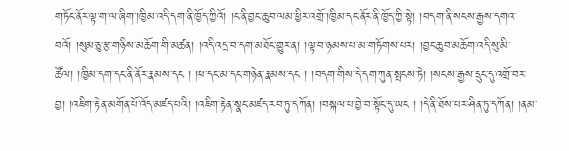གཏོང་ནོར་ལྟ་ག་ལ་ཞིག་།ཁྱིམ་འདི་དག་ནི་ཁྱོད་ཀྱིའོ། །ང་ནི་བྱང་ཆུབ་ལམ་ཕྱིར་འགྲོ་།ཁྱིམ་དང་ནོར་ནི་ཁྱོད་ཀྱི་སྟེ། །བདག་ནི་སངས་རྒྱས་དགའ་བའོ། །སུམ་ཅུ་རྩ་གཉིས་མཆོག་གི་མཚན། །འདི་འདྲ་བ་དག་མཐོང་གྱུར་ན། །ལྟ་བ་ཉམས་པ་མ་གཏོགས་པར། །བྱང་ཆུབ་མཆོག་འདི་སུ་མི་ཚོལ། །ཁྱིམ་དག་དང་ནི་ནོར་རྣམས་དང ། །ཕ་དང་མ་དང་གཉེན་རྣམས་དང ། །བདག་གིས་དེ་དག་ཀུན་སྤངས་ཏེ། །སངས་རྒྱས་དྲུང་དུ་འགྲོ་བར་བྱ། །འཇིག་རྟེན་མགོན་པོ་འོད་མཛད་པའི། །འཇིག་རྟེན་སྣང་མཛད་རབ་ཏུ་དཀོན། །བསྐལ་པ་བྱེ་བ་སྟོང་དུ་ཡང ། །དེ་ནི་ཐོས་པར་ཤིན་ཏུ་དཀོན། །ནམ་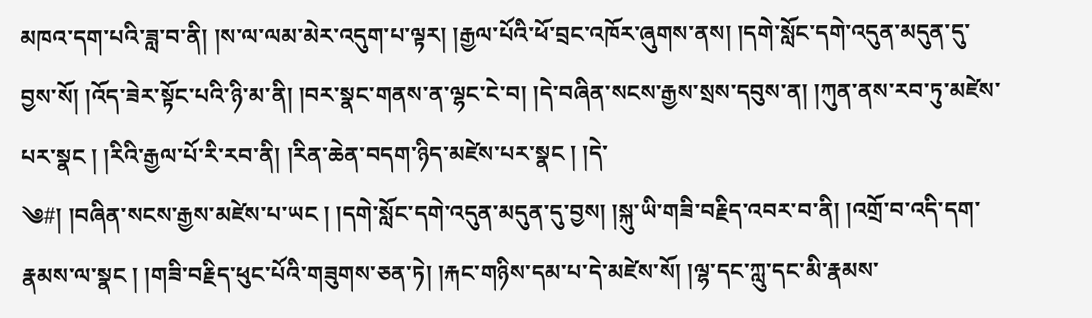མཁའ་དག་པའི་ཟླ་བ་ནི། །ས་ལ་ལམ་མེར་འདུག་པ་ལྟར། །རྒྱལ་པོའི་ཕོ་བྲང་འཁོར་ཞུགས་ནས། །དགེ་སློང་དགེ་འདུན་མདུན་དུ་བྱས་སོ། །འོད་ཟེར་སྟོང་པའི་ཉི་མ་ནི། །བར་སྣང་གནས་ན་ལྷང་ངེ་བ། །དེ་བཞིན་སངས་རྒྱས་སྲས་དབུས་ན། །ཀུན་ནས་རབ་ཏུ་མཛེས་པར་སྣང ། །རིའི་རྒྱལ་པོ་རི་རབ་ནི། །རིན་ཆེན་བདག་ཉིད་མཛེས་པར་སྣང ། །དེ་
༄#། །བཞིན་སངས་རྒྱས་མཛེས་པ་ཡང ། །དགེ་སློང་དགེ་འདུན་མདུན་དུ་བྱས། །སྐུ་ཡི་གཟི་བརྗིད་འབར་བ་ནི། །འགྲོ་བ་འདི་དག་རྣམས་ལ་སྣང ། །གཟི་བརྗིད་ཕུང་པོའི་གཟུགས་ཅན་ཏེ། །རྐང་གཉིས་དམ་པ་དེ་མཛེས་སོ། །ལྷ་དང་ཀླུ་དང་མི་རྣམས་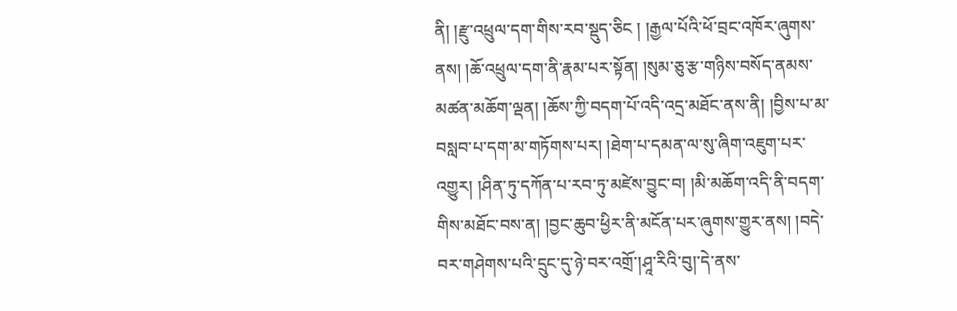ནི། །རྫུ་འཕྲུལ་དག་གིས་རབ་སྡུད་ཅིང ། །རྒྱལ་པོའི་ཕོ་བྲང་འཁོར་ཞུགས་ནས། །ཆོ་འཕྲུལ་དག་ནི་རྣམ་པར་སྟོན། །སུམ་ཅུ་རྩ་གཉིས་བསོད་ནམས་མཚན་མཆོག་ལྡན། །ཆོས་ཀྱི་བདག་པོ་འདི་འདྲ་མཐོང་ནས་ནི། །བྱིས་པ་མ་བསླབ་པ་དག་མ་གཏོགས་པར། །ཐེག་པ་དམན་ལ་སུ་ཞིག་འཇུག་པར་འགྱུར། །ཤིན་ཏུ་དཀོན་པ་རབ་ཏུ་མཛེས་བྱུང་བ། །མི་མཆོག་འདི་ནི་བདག་གིས་མཐོང་བས་ན། །བྱང་ཆུབ་ཕྱིར་ནི་མངོན་པར་ཞུགས་གྱུར་ནས། །བདེ་བར་གཤེགས་པའི་དྲུང་དུ་ཉེ་བར་འགྲོ་།ཤཱ་རིའི་བུ།་དེ་ནས་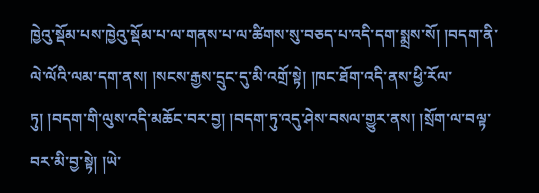ཁྱེའུ་སྡོམ་པས་ཁྱེའུ་སྡོམ་པ་ལ་གནས་པ་ལ་ཚིགས་སུ་བཅད་པ་འདི་དག་སྨྲས་སོ། །བདག་ནི་ལེ་ལོའི་ལམ་དག་ནས། །སངས་རྒྱས་དྲུང་དུ་མི་འགྲོ་སྟེ། །ཁང་ཐོག་འདི་ནས་ཕྱི་རོལ་ཏུ། །བདག་གི་ལུས་འདི་མཆོང་བར་བྱ། །བདག་ཏུ་འདུ་ཤེས་བསལ་གྱུར་ནས། །སྲོག་ལ་བལྟ་བར་མི་བྱ་སྟེ། །ཡེ་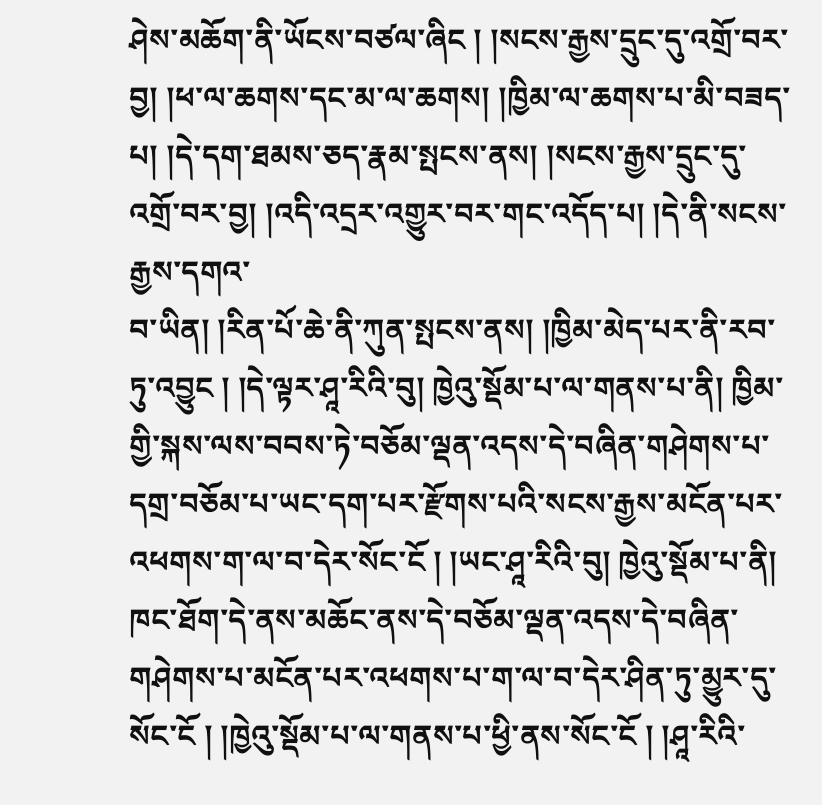ཤེས་མཆོག་ནི་ཡོངས་བཙལ་ཞིང ། །སངས་རྒྱས་དྲུང་དུ་འགྲོ་བར་བྱ། །ཕ་ལ་ཆགས་དང་མ་ལ་ཆགས། །ཁྱིམ་ལ་ཆགས་པ་མི་བཟད་པ། །དེ་དག་ཐམས་ཅད་རྣམ་སྤངས་ནས། །སངས་རྒྱས་དྲུང་དུ་འགྲོ་བར་བྱ། །འདི་འདྲར་འགྱུར་བར་གང་འདོད་པ། །དེ་ནི་སངས་རྒྱས་དགའ་
བ་ཡིན། །རིན་པོ་ཆེ་ནི་ཀུན་སྤངས་ནས། །ཁྱིམ་མེད་པར་ནི་རབ་ཏུ་འབྱུང ། །དེ་ལྟར་ཤཱ་རིའི་བུ། ཁྱེའུ་སྡོམ་པ་ལ་གནས་པ་ནི། ཁྱིམ་གྱི་སྐས་ལས་བབས་ཏེ་བཅོམ་ལྡན་འདས་དེ་བཞིན་གཤེགས་པ་དགྲ་བཅོམ་པ་ཡང་དག་པར་རྫོགས་པའི་སངས་རྒྱས་མངོན་པར་འཕགས་ག་ལ་བ་དེར་སོང་ངོ ། །ཡང་ཤཱ་རིའི་བུ། ཁྱེའུ་སྡོམ་པ་ནི། ཁང་ཐོག་དེ་ནས་མཆོང་ནས་དེ་བཅོམ་ལྡན་འདས་དེ་བཞིན་གཤེགས་པ་མངོན་པར་འཕགས་པ་ག་ལ་བ་དེར་ཤིན་ཏུ་མྱུར་དུ་སོང་ངོ ། །ཁྱེའུ་སྡོམ་པ་ལ་གནས་པ་ཕྱི་ནས་སོང་ངོ ། །ཤཱ་རིའི་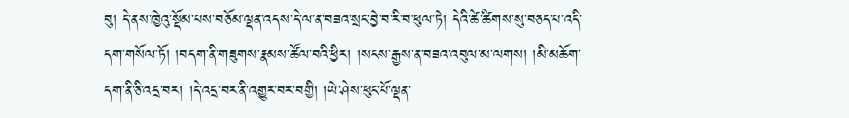བུ། དེ་ནས་ཁྱེའུ་སྡོམ་པས་བཅོམ་ལྡན་འདས་དེ་ལ་ན་བཟའ་སྲང་བྱེ་བ་རི་བ་ཕུལ་ཏེ། དེའི་ཚེ་ཚིགས་སུ་བཅད་པ་འདི་དག་གསོལ་ཏོ། །བདག་ནི་གཟུགས་རྣམས་ཚོལ་བའི་ཕྱིར། །སངས་རྒྱས་ན་བཟའ་འབུལ་མ་ལགས། །མི་མཆོག་དག་ནི་ཅི་འདྲ་བར། །དེ་འདྲ་བར་ནི་འགྱུར་བར་བགྱི། །ཡེ་ཤེས་ཕུང་པོ་ལྡན་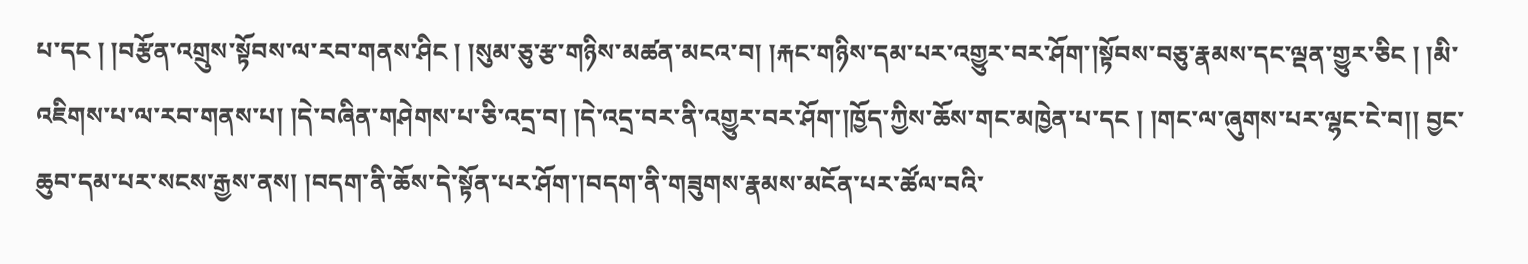པ་དང ། །བརྩོན་འགྲུས་སྟོབས་ལ་རབ་གནས་ཤིང ། །སུམ་ཅུ་རྩ་གཉིས་མཚན་མངའ་བ། །རྐང་གཉིས་དམ་པར་འགྱུར་བར་ཤོག་།སྟོབས་བཅུ་རྣམས་དང་ལྡན་གྱུར་ཅིང ། །མི་འཇིགས་པ་ལ་རབ་གནས་པ། །དེ་བཞིན་གཤེགས་པ་ཅི་འདྲ་བ། །དེ་འདྲ་བར་ནི་འགྱུར་བར་ཤོག་།ཁྱོད་ཀྱིས་ཆོས་གང་མཁྱེན་པ་དང ། །གང་ལ་ཞུགས་པར་ལྷང་ངེ་བ།། བྱང་ཆུབ་དམ་པར་སངས་རྒྱས་ནས། །བདག་ནི་ཆོས་དེ་སྟོན་པར་ཤོག་།བདག་ནི་གཟུགས་རྣམས་མངོན་པར་ཚོལ་བའི་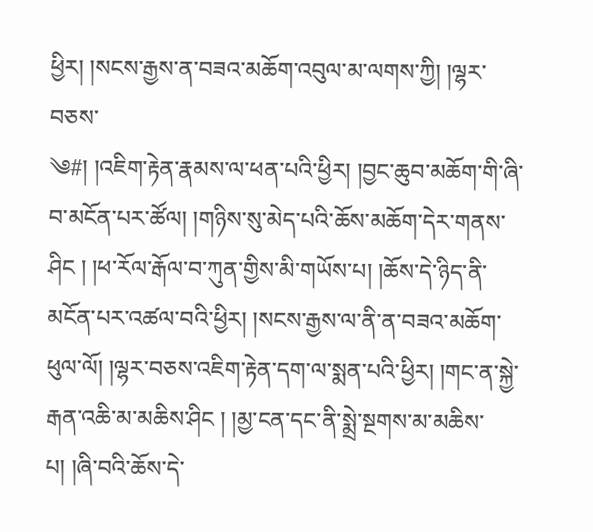ཕྱིར། །སངས་རྒྱས་ན་བཟའ་མཆོག་འབུལ་མ་ལགས་ཀྱི། །ལྷར་བཅས་
༄#། །འཇིག་རྟེན་རྣམས་ལ་ཕན་པའི་ཕྱིར། །བྱང་ཆུབ་མཆོག་གི་ཞི་བ་མངོན་པར་ཚོལ། །གཉིས་སུ་མེད་པའི་ཆོས་མཆོག་དེར་གནས་ཤིང ། །ཕ་རོལ་རྒོལ་བ་ཀུན་གྱིས་མི་གཡོས་པ། །ཆོས་དེ་ཉིད་ནི་མངོན་པར་འཚལ་བའི་ཕྱིར། །སངས་རྒྱས་ལ་ནི་ན་བཟའ་མཆོག་ཕུལ་ལོ། །ལྷར་བཅས་འཇིག་རྟེན་དག་ལ་སྨན་པའི་ཕྱིར། །གང་ན་སྐྱེ་རྒན་འཆི་མ་མཆིས་ཤིང ། །མྱ་ངན་དང་ནི་སྨྲེ་སྔགས་མ་མཆིས་པ། །ཞི་བའི་ཆོས་དེ་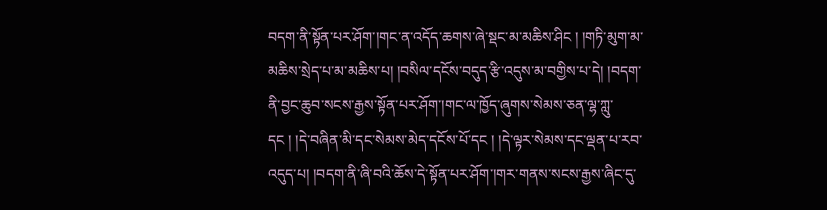བདག་ནི་སྟོན་པར་ཤོག་།གང་ན་འདོད་ཆགས་ཞེ་སྡང་མ་མཆིས་ཤིང ། །གཏི་མུག་མ་མཆིས་སྲེད་པ་མ་མཆིས་པ། །བསིལ་དངོས་བདུད་རྩི་འདུས་མ་བགྱིས་པ་དེ། །བདག་ནི་བྱང་ཆུབ་སངས་རྒྱས་སྟོན་པར་ཤོག་།གང་ལ་ཁྱོད་ཞུགས་སེམས་ཅན་ལྷ་ཀླུ་དང ། །དེ་བཞིན་མི་དང་སེམས་མེད་དངོས་པོ་དང ། །དེ་ལྟར་སེམས་དང་ལྡན་པ་རབ་འདུད་པ། །བདག་ནི་ཞི་བའི་ཆོས་དེ་སྟོན་པར་ཤོག་།གར་གནས་སངས་རྒྱས་ཞིང་དུ་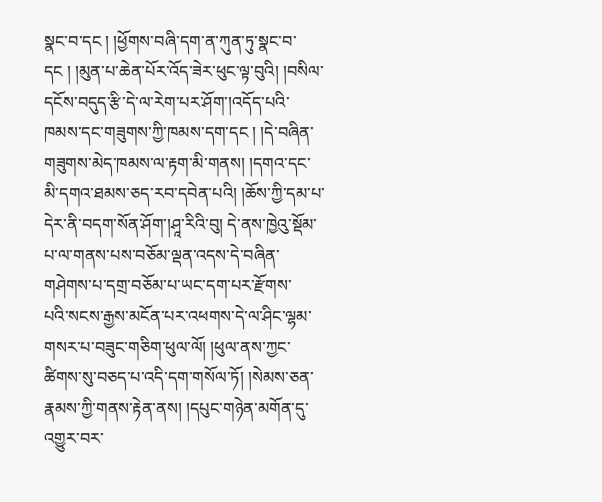སྣང་བ་དང ། །ཕྱོགས་བཞི་དག་ན་ཀུན་ཏུ་སྣང་བ་དང ། །མུན་པ་ཆེན་པོར་འོད་ཟེར་ཕུང་ལྟ་བུའི། །བསིལ་དངོས་བདུད་རྩི་དེ་ལ་རེག་པར་ཤོག་།འདོད་པའི་ཁམས་དང་གཟུགས་ཀྱི་ཁམས་དག་དང ། །དེ་བཞིན་གཟུགས་མེད་ཁམས་ལ་རྟག་མི་གནས། །དགའ་དང་མི་དགའ་ཐམས་ཅད་རབ་དབེན་པའི། །ཆོས་ཀྱི་དམ་པ་དེར་ནི་བདག་སོན་ཤོག་།ཤཱ་རིའི་བུ། དེ་ནས་ཁྱེའུ་སྡོམ་པ་ལ་གནས་པས་བཅོམ་ལྡན་འདས་དེ་བཞིན་གཤེགས་པ་དགྲ་བཅོམ་པ་ཡང་དག་པར་རྫོགས་
པའི་སངས་རྒྱས་མངོན་པར་འཕགས་དེ་ལ་ཤིང་ལྷམ་གསར་པ་བཟུང་གཅིག་ཕུལ་ལོ། །ཕུལ་ནས་ཀྱང་ཚིགས་སུ་བཅད་པ་འདི་དག་གསོལ་ཏོ། །སེམས་ཅན་རྣམས་ཀྱི་གནས་རྟེན་ནས། །དཔུང་གཉེན་མགོན་དུ་འགྱུར་བར་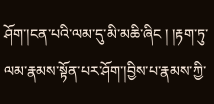ཤོག་།ངན་པའི་ལམ་དུ་མི་མཆི་ཞིང ། །རྟག་ཏུ་ལམ་རྣམས་སྟོན་པར་ཤོག་།བྱིས་པ་རྣམས་ཀྱི་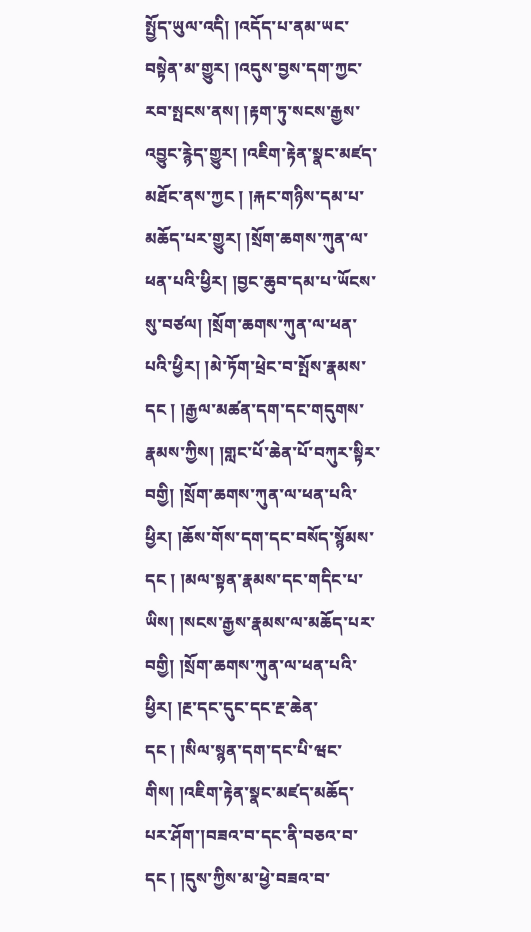སྤྱོད་ཡུལ་འདི། །འདོད་པ་ནམ་ཡང་བསྟེན་མ་གྱུར། །འདུས་བྱས་དག་ཀྱང་རབ་སྤངས་ནས། །རྟག་ཏུ་སངས་རྒྱས་འབྱུང་རྙེད་གྱུར། །འཇིག་རྟེན་སྣང་མཛད་མཐོང་ནས་ཀྱང ། །རྐང་གཉིས་དམ་པ་མཆོད་པར་གྱུར། །སྲོག་ཆགས་ཀུན་ལ་ཕན་པའི་ཕྱིར། །བྱང་ཆུབ་དམ་པ་ཡོངས་སུ་བཙལ། །སྲོག་ཆགས་ཀུན་ལ་ཕན་པའི་ཕྱིར། །མེ་ཏོག་ཕྲེང་བ་སྤོས་རྣམས་དང ། །རྒྱལ་མཚན་དག་དང་གདུགས་རྣམས་ཀྱིས། །གླང་པོ་ཆེན་པོ་བཀུར་སྟིར་བགྱི། །སྲོག་ཆགས་ཀུན་ལ་ཕན་པའི་ཕྱིར། །ཆོས་གོས་དག་དང་བསོད་སྙོམས་དང ། །མལ་སྟན་རྣམས་དང་གདིང་པ་ཡིས། །སངས་རྒྱས་རྣམས་ལ་མཆོད་པར་བགྱི། །སྲོག་ཆགས་ཀུན་ལ་ཕན་པའི་ཕྱིར། །རྔ་དང་དུང་དང་རྔ་ཆེན་དང ། །སིལ་སྙན་དག་དང་པི་ཝང་གིས། །འཇིག་རྟེན་སྣང་མཛད་མཆོད་པར་ཤོག་།བཟའ་བ་དང་ནི་བཅའ་བ་དང ། །དུས་ཀྱིས་མ་ཕྱེ་བཟའ་བ་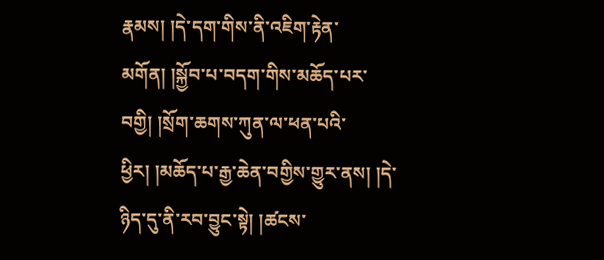རྣམས། །དེ་དག་གིས་ནི་འཇིག་རྟེན་མགོན། །སྐྱོབ་པ་བདག་གིས་མཆོད་པར་བགྱི། །སྲོག་ཆགས་ཀུན་ལ་ཕན་པའི་ཕྱིར། །མཆོད་པ་རྒྱ་ཆེན་བགྱིས་གྱུར་ནས། །དེ་ཉིད་དུ་ནི་རབ་བྱུང་སྟེ། །ཚངས་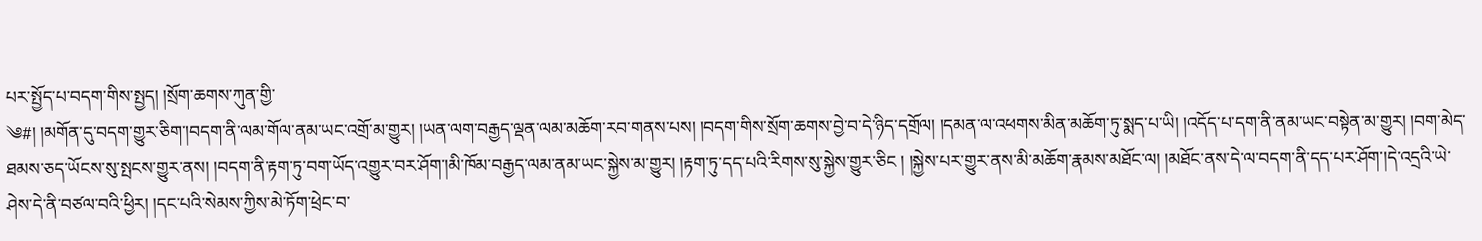པར་སྤྱོད་པ་བདག་གིས་སྤྱད། །སྲོག་ཆགས་ཀུན་གྱི་
༄#། །མགོན་དུ་བདག་གྱུར་ཅིག་།བདག་ནི་ལམ་གོལ་ནམ་ཡང་འགྲོ་མ་གྱུར། །ཡན་ལག་བརྒྱད་ལྡན་ལམ་མཆོག་རབ་གནས་པས། །བདག་གིས་སྲོག་ཆགས་བྱེ་བ་དེ་ཉིད་དགྲོལ། །དམན་ལ་འཕགས་མིན་མཆོག་ཏུ་སྨད་པ་ཡི། །འདོད་པ་དག་ནི་ནམ་ཡང་བསྟེན་མ་གྱུར། །བག་མེད་ཐམས་ཅད་ཡོངས་སུ་སྤངས་གྱུར་ནས། །བདག་ནི་རྟག་ཏུ་བག་ཡོད་འགྱུར་བར་ཤོག་།མི་ཁོམ་བརྒྱད་ལམ་ནམ་ཡང་སྐྱེས་མ་གྱུར། །རྟག་ཏུ་དད་པའི་རིགས་སུ་སྐྱེས་གྱུར་ཅིང ། །སྐྱེས་པར་གྱུར་ནས་མི་མཆོག་རྣམས་མཐོང་ལ། །མཐོང་ནས་དེ་ལ་བདག་ནི་དད་པར་ཤོག་།དེ་འདྲའི་ཡེ་ཤེས་དེ་ནི་བཙལ་བའི་ཕྱིར། །དང་པའི་སེམས་ཀྱིས་མེ་ཏོག་ཕྲེང་བ་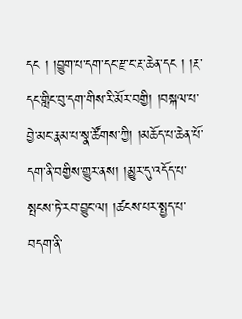དང ། །བྱུག་པ་དག་དང་རྫ་ང་རྔ་ཆེན་དང ། །རྔ་དང་གླིང་བུ་དག་གིས་རི་མོར་བགྱི། །བསྐལ་པ་བྱེ་མང་རྣམ་པ་སྣ་ཚོགས་ཀྱི། །མཆོད་པ་ཆེན་པོ་དག་ནི་བགྱིས་གྱུར་ནས། །མྱུར་དུ་འདོད་པ་སྤངས་ཏེ་རབ་བྱུང་ལ། །ཚངས་པར་སྤྱད་པ་བདག་ནི་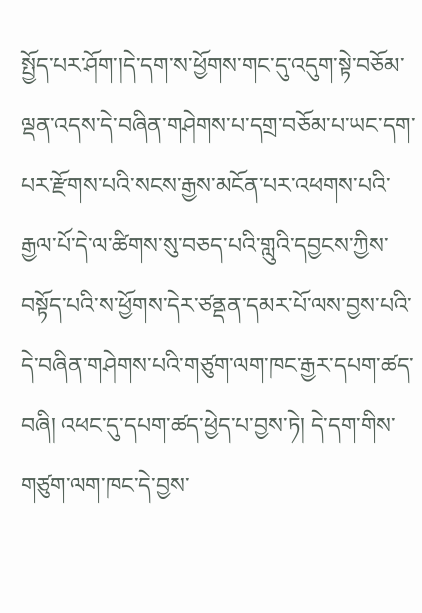སྤྱོད་པར་ཤོག་།དེ་དག་ས་ཕྱོགས་གང་དུ་འདུག་སྟེ་བཅོམ་ལྡན་འདས་དེ་བཞིན་གཤེགས་པ་དགྲ་བཅོམ་པ་ཡང་དག་པར་རྫོགས་པའི་སངས་རྒྱས་མངོན་པར་འཕགས་པའི་རྒྱལ་པོ་དེ་ལ་ཚིགས་སུ་བཅད་པའི་གླུའི་དབྱངས་ཀྱིས་བསྟོད་པའི་ས་ཕྱོགས་དེར་ཙནྡན་དམར་པོ་ལས་བྱས་པའི་དེ་བཞིན་གཤེགས་པའི་གཙུག་ལག་ཁང་རྒྱར་དཔག་ཚད་བཞི། འཕང་དུ་དཔག་ཚད་ཕྱེད་པ་བྱས་ཏེ། དེ་དག་གིས་གཙུག་ལག་ཁང་དེ་བྱས་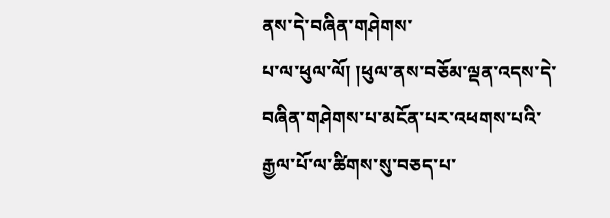ནས་དེ་བཞིན་གཤེགས་
པ་ལ་ཕུལ་ལོ། །ཕུལ་ནས་བཅོམ་ལྡན་འདས་དེ་བཞིན་གཤེགས་པ་མངོན་པར་འཕགས་པའི་རྒྱལ་པོ་ལ་ཚིགས་སུ་བཅད་པ་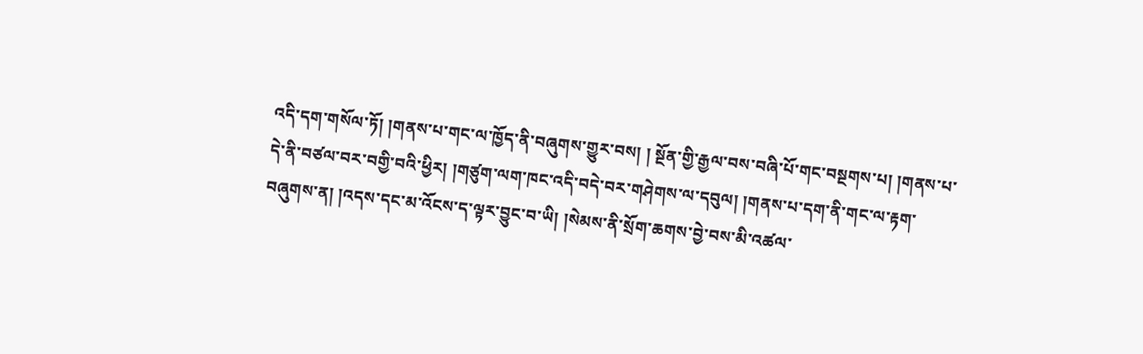འདི་དག་གསོལ་ཏོ། །གནས་པ་གང་ལ་ཁྱོད་ནི་བཞུགས་གྱུར་བས། ། སྔོན་གྱི་རྒྱལ་བས་བཞི་པོ་གང་བསྔགས་པ། །གནས་པ་དེ་ནི་བཙལ་བར་བགྱི་བའི་ཕྱིར། །གཙུག་ལག་ཁང་འདི་བདེ་བར་གཤེགས་ལ་དབུལ། །གནས་པ་དག་ནི་གང་ལ་རྟག་བཞུགས་ན། །འདས་དང་མ་འོངས་ད་ལྟར་བྱུང་བ་ཡི། །སེམས་ནི་སྲོག་ཆགས་བྱེ་བས་མི་འཚལ་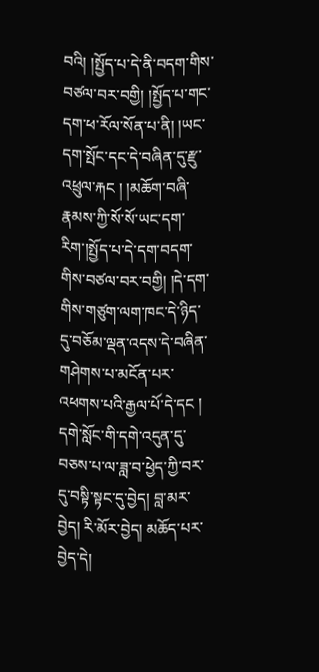བའི། །སྤྱོད་པ་དེ་ནི་བདག་གིས་བཙལ་བར་བགྱི། །སྤྱོད་པ་གང་དག་ཕ་རོལ་སོན་པ་ནི། །ཡང་དག་སྤོང་དང་དེ་བཞིན་དུ་རྫུ་འཕྲུལ་རྐང ། །མཆོག་བཞི་རྣམས་ཀྱི་སོ་སོ་ཡང་དག་རིག་།སྤྱོད་པ་དེ་དག་བདག་གིས་བཙལ་བར་བགྱི། །དེ་དག་གིས་གཙུག་ལག་ཁང་དེ་ཉིད་དུ་བཅོམ་ལྡན་འདས་དེ་བཞིན་གཤེགས་པ་མངོན་པར་འཕགས་པའི་རྒྱལ་པོ་དེ་དང ། དགེ་སློང་གི་དགེ་འདུན་དུ་བཅས་པ་ལ་ཟླ་བ་ཕྱེད་ཀྱི་བར་དུ་བསྟི་སྟང་དུ་བྱེད། བླ་མར་བྱེད། རི་མོར་བྱེད། མཆོད་པར་བྱེད་དེ།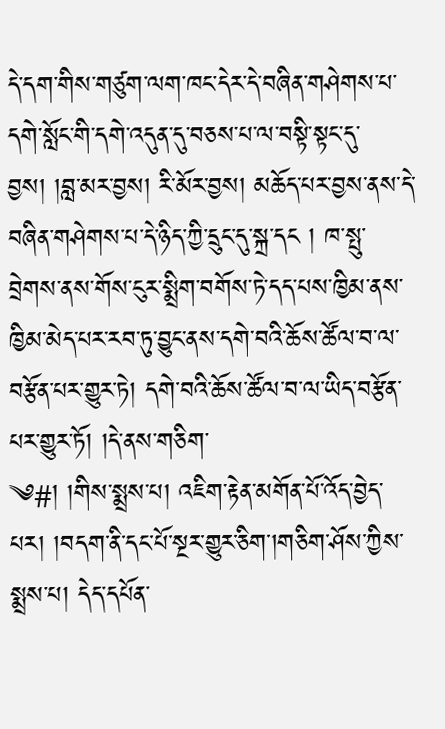དེ་དག་གིས་གཙུག་ལག་ཁང་དེར་དེ་བཞིན་གཤེགས་པ་དགེ་སློང་གི་དགེ་འདུན་དུ་བཅས་པ་ལ་བསྟི་སྟང་དུ་བྱས། །བླ་མར་བྱས། རི་མོར་བྱས། མཆོད་པར་བྱས་ནས་དེ་བཞིན་གཤེགས་པ་དེ་ཉིད་ཀྱི་དྲུང་དུ་སྐྲ་དང ། ཁ་སྤུ་བྲེགས་ནས་གོས་ངུར་སྨྲིག་བགོས་ཏེ་དད་པས་ཁྱིམ་ནས་ཁྱིམ་མེད་པར་རབ་ཏུ་བྱུང་ནས་དགེ་བའི་ཆོས་ཚོལ་བ་ལ་བརྩོན་པར་གྱུར་ཏེ། དགེ་བའི་ཆོས་ཚོལ་བ་ལ་ཡིད་བརྩོན་པར་གྱུར་ཏོ། །དེ་ནས་གཅིག་
༄#། །གིས་སྨྲས་པ། འཇིག་རྟེན་མགོན་པོ་འོད་བྱེད་པར། །བདག་ནི་དང་པོ་སྔར་གྱུར་ཅིག་།གཅིག་ཤོས་ཀྱིས་སྨྲས་པ། དེད་དཔོན་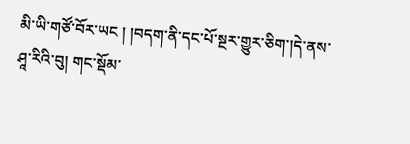མི་ཡི་གཙོ་བོར་ཡང ། །བདག་ནི་དང་པོ་སྔར་གྱུར་ཅིག་།དེ་ནས་ཤཱ་རིའི་བུ། གང་སྡོམ་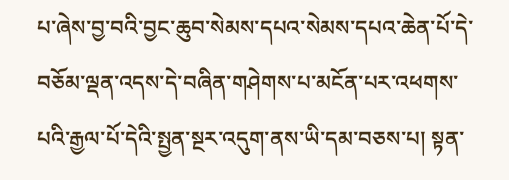པ་ཞེས་བྱ་བའི་བྱང་ཆུབ་སེམས་དཔའ་སེམས་དཔའ་ཆེན་པོ་དེ་བཅོམ་ལྡན་འདས་དེ་བཞིན་གཤེགས་པ་མངོན་པར་འཕགས་པའི་རྒྱལ་པོ་དེའི་སྤྱན་སྔར་འདུག་ནས་ཡི་དམ་བཅས་པ། སྟན་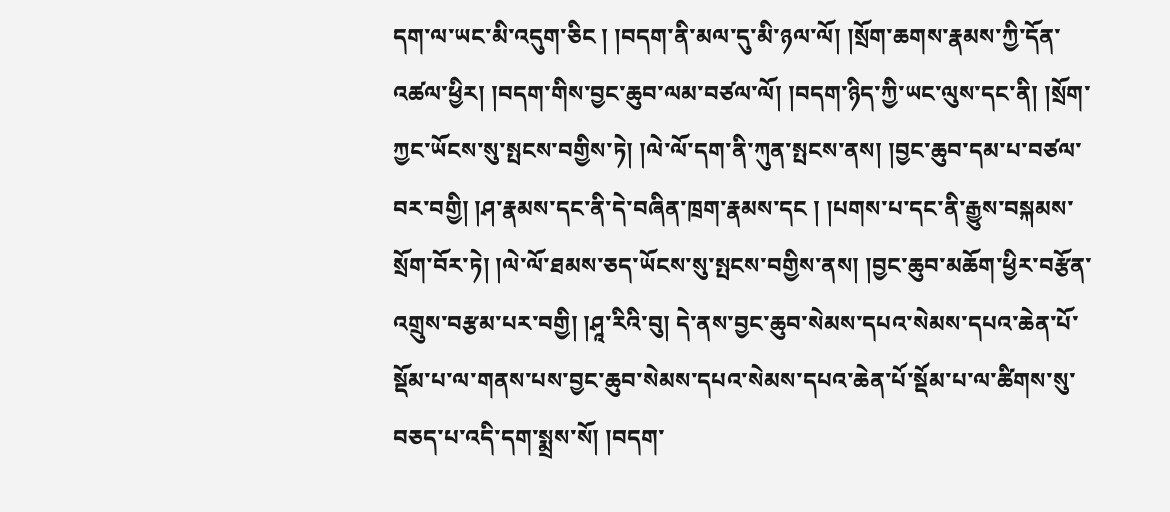དག་ལ་ཡང་མི་འདུག་ཅིང ། །བདག་ནི་མལ་དུ་མི་ཉལ་ལོ། །སྲོག་ཆགས་རྣམས་ཀྱི་དོན་འཚལ་ཕྱིར། །བདག་གིས་བྱང་ཆུབ་ལམ་བཙལ་ལོ། །བདག་ཉིད་ཀྱི་ཡང་ལུས་དང་ནི། །སྲོག་ཀྱང་ཡོངས་སུ་སྤངས་བགྱིས་ཏེ། །ལེ་ལོ་དག་ནི་ཀུན་སྤངས་ནས། །བྱང་ཆུབ་དམ་པ་བཙལ་བར་བགྱི། །ཤ་རྣམས་དང་ནི་དེ་བཞིན་ཁྲག་རྣམས་དང ། །པགས་པ་དང་ནི་རྒྱུས་བསྐམས་སྲོག་བོར་ཏེ། །ལེ་ལོ་ཐམས་ཅད་ཡོངས་སུ་སྤངས་བགྱིས་ནས། །བྱང་ཆུབ་མཆོག་ཕྱིར་བརྩོན་འགྲུས་བརྩམ་པར་བགྱི། །ཤཱ་རིའི་བུ། དེ་ནས་བྱང་ཆུབ་སེམས་དཔའ་སེམས་དཔའ་ཆེན་པོ་སྡོམ་པ་ལ་གནས་པས་བྱང་ཆུབ་སེམས་དཔའ་སེམས་དཔའ་ཆེན་པོ་སྡོམ་པ་ལ་ཚིགས་སུ་བཅད་པ་འདི་དག་སྨྲས་སོ། །བདག་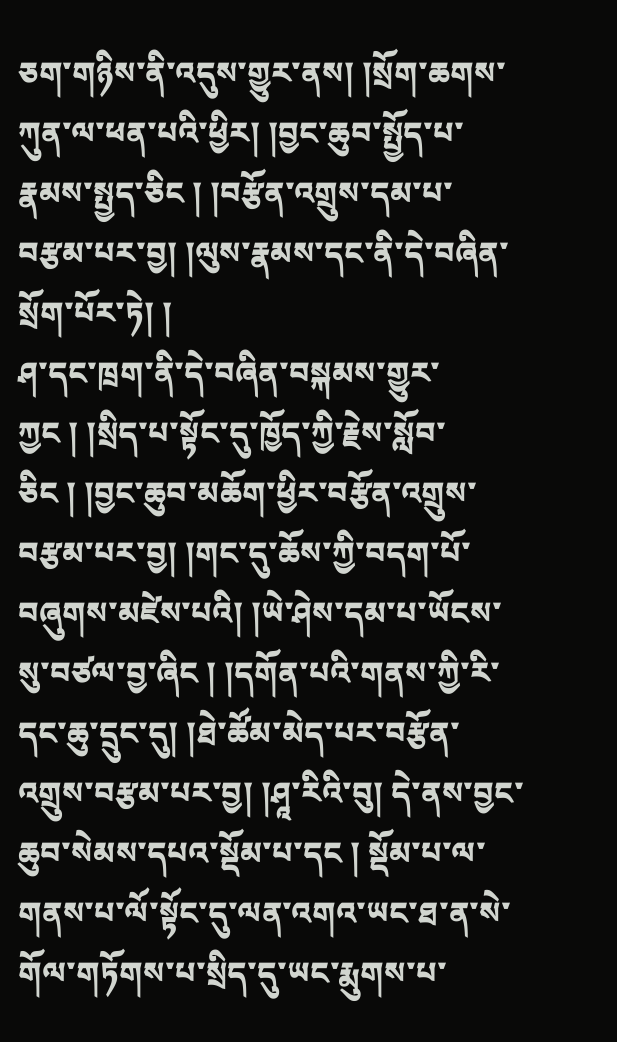ཅག་གཉིས་ནི་འདུས་གྱུར་ནས། །སྲོག་ཆགས་ཀུན་ལ་ཕན་པའི་ཕྱིར། །བྱང་ཆུབ་སྤྱོད་པ་རྣམས་སྤྱད་ཅིང ། །བརྩོན་འགྲུས་དམ་པ་བརྩམ་པར་བྱ། །ལུས་རྣམས་དང་ནི་དེ་བཞིན་སྲོག་པོར་ཏེ། །
ཤ་དང་ཁྲག་ནི་དེ་བཞིན་བསྐམས་གྱུར་ཀྱང ། །སྲིད་པ་སྟོང་དུ་ཁྱོད་ཀྱི་རྗེས་སློབ་ཅིང ། །བྱང་ཆུབ་མཆོག་ཕྱིར་བརྩོན་འགྲུས་བརྩམ་པར་བྱ། །གང་དུ་ཆོས་ཀྱི་བདག་པོ་བཞུགས་མཛེས་པའི། །ཡེ་ཤེས་དམ་པ་ཡོངས་སུ་བཙལ་བྱ་ཞིང ། །དགོན་པའི་གནས་ཀྱི་རི་དང་ཆུ་དྲུང་དུ། །ཐེ་ཚོམ་མེད་པར་བརྩོན་འགྲུས་བརྩམ་པར་བྱ། །ཤཱ་རིའི་བུ། དེ་ནས་བྱང་ཆུབ་སེམས་དཔའ་སྡོམ་པ་དང ། སྡོམ་པ་ལ་གནས་པ་ལོ་སྟོང་དུ་ལན་འགའ་ཡང་ཐ་ན་སེ་གོལ་གཏོགས་པ་སྲིད་དུ་ཡང་རྨུགས་པ་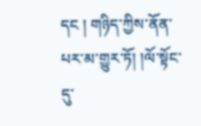དང ། གཉིད་ཀྱིས་ནོན་པར་མ་གྱུར་ཏོ། །ལོ་སྟོང་དུ་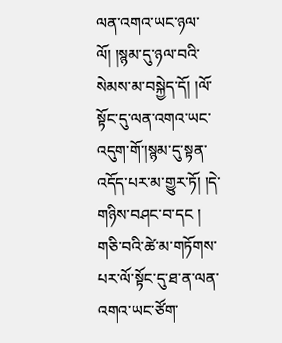ལན་འགའ་ཡང་ཉལ་ལོ། །སྙམ་དུ་ཉལ་བའི་སེམས་མ་བསྐྱེད་དོ། །ལོ་སྟོང་དུ་ལན་འགའ་ཡང་འདུག་གོ་།སྙམ་དུ་སྟན་འདོད་པར་མ་གྱུར་ཏོ། །དེ་གཉིས་བཤང་བ་དང ། གཅི་བའི་ཚེ་མ་གཏོགས་པར་ལོ་སྟོང་དུ་ཐ་ན་ལན་འགའ་ཡང་ཙོག་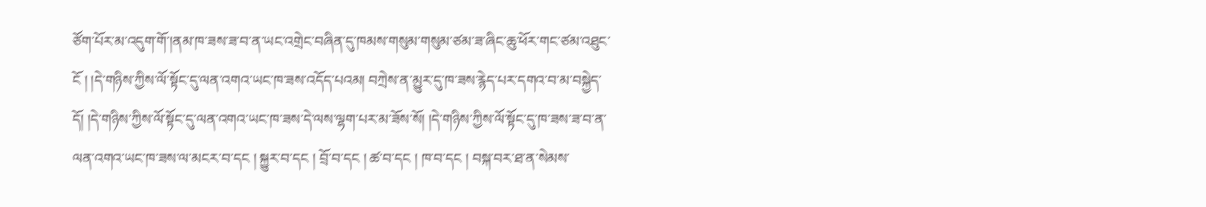ཙོག་པོར་མ་འདུག་གོ་།ནམ་ཁ་ཟས་ཟ་བ་ན་ཡང་འགྲེང་བཞིན་དུ་ཁམས་གསུམ་གསུམ་ཙམ་ཟ་ཞིང་ཆུ་ཕོར་གང་ཙམ་འཐུང་ངོ ། །དེ་གཉིས་ཀྱིས་ལོ་སྟོང་དུ་ལན་འགའ་ཡང་ཁ་ཟས་འདོད་པའམ། བཀྲེས་ན་མྱུར་དུ་ཁ་ཟས་རྙེད་པར་དགའ་བ་མ་བསྐྱེད་དོ། །དེ་གཉིས་ཀྱིས་ལོ་སྟོང་དུ་ལན་འགའ་ཡང་ཁ་ཟས་དེ་ལས་ལྷག་པར་མ་ཟོས་སོ། །དེ་གཉིས་ཀྱིས་ལོ་སྟོང་དུ་ཁ་ཟས་ཟ་བ་ན་ལན་འགའ་ཡང་ཁ་ཟས་ལ་མངར་བ་དང ། སྐྱུར་བ་དང ། བྲོ་བ་དང ། ཚ་བ་དང ། ཁ་བ་དང ། བསྐ་བར་ཐ་ན་སེམས་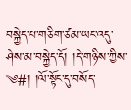བསྐྱེད་པ་གཅིག་ཙམ་ཡང་འདུ་ཤེས་མ་བསྐྱེད་དོ། །དེ་གཉིས་ཀྱིས་
༄#། །ལོ་སྟོང་དུ་བསོད་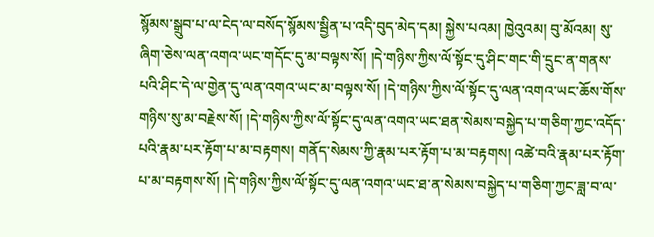སྙོམས་སྒྲུབ་པ་ལ་ངེད་ལ་བསོད་སྙོམས་སྦྱིན་པ་འདི་བུད་མེད་དམ། སྐྱེས་པའམ། ཁྱེའུའམ། བུ་མོའམ། སུ་ཞིག་ཅེས་ལན་འགའ་ཡང་གདོང་དུ་མ་བལྟས་སོ། །དེ་གཉིས་ཀྱིས་ལོ་སྟོང་དུ་ཤིང་གང་གི་དྲུང་ན་གནས་པའི་ཤིང་དེ་ལ་གྱེན་དུ་ལན་འགའ་ཡང་མ་བལྟས་སོ། །དེ་གཉིས་ཀྱིས་ལོ་སྟོང་དུ་ལན་འགའ་ཡང་ཆོས་གོས་གཉིས་སུ་མ་བརྗེས་སོ། །དེ་གཉིས་ཀྱིས་ལོ་སྟོང་དུ་ལན་འགའ་ཡང་ཐན་སེམས་བསྐྱེད་པ་གཅིག་ཀྱང་འདོད་པའི་རྣམ་པར་རྟོག་པ་མ་བརྟགས། གནོད་སེམས་ཀྱི་རྣམ་པར་རྟོག་པ་མ་བརྟགས། འཚེ་བའི་རྣམ་པར་རྟོག་པ་མ་བརྟགས་སོ། །དེ་གཉིས་ཀྱིས་ལོ་སྟོང་དུ་ལན་འགའ་ཡང་ཐ་ན་སེམས་བསྐྱེད་པ་གཅིག་ཀྱང་ཟླ་བ་ལ་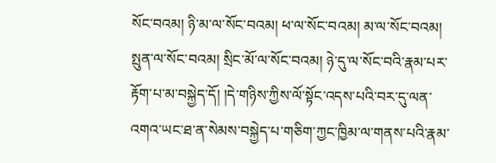སོང་བའམ། ཉི་མ་ལ་སོང་བའམ། ཕ་ལ་སོང་བའམ། མ་ལ་སོང་བའམ། སྤུན་ལ་སོང་བའམ། སྲིང་མོ་ལ་སོང་བའམ། ཉེ་དུ་ལ་སོང་བའི་རྣམ་པར་རྟོག་པ་མ་བསྐྱེད་དོ། །དེ་གཉིས་ཀྱིས་ལོ་སྟོང་འདས་པའི་བར་དུ་ལན་འགའ་ཡང་ཐ་ན་སེམས་བསྐྱེད་པ་གཅིག་ཀྱང་ཁྱིམ་ལ་གནས་པའི་རྣམ་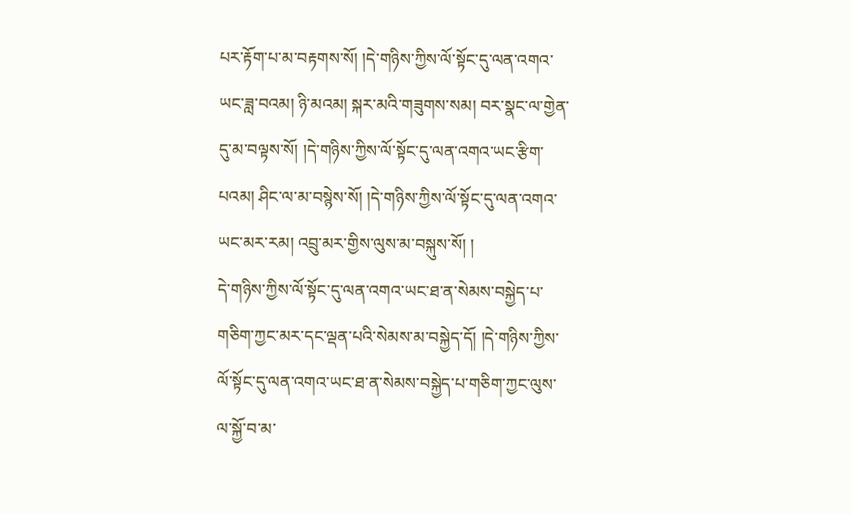པར་རྟོག་པ་མ་བརྟགས་སོ། །དེ་གཉིས་ཀྱིས་ལོ་སྟོང་དུ་ལན་འགའ་ཡང་ཟླ་བའམ། ཉི་མའམ། སྐར་མའི་གཟུགས་སམ། བར་སྣང་ལ་གྱེན་དུ་མ་བལྟས་སོ། །དེ་གཉིས་ཀྱིས་ལོ་སྟོང་དུ་ལན་འགའ་ཡང་རྩིག་པའམ། ཤིང་ལ་མ་བསྙེས་སོ། །དེ་གཉིས་ཀྱིས་ལོ་སྟོང་དུ་ལན་འགའ་ཡང་མར་རམ། འབྲུ་མར་གྱིས་ལུས་མ་བསྐུས་སོ། །
དེ་གཉིས་ཀྱིས་ལོ་སྟོང་དུ་ལན་འགའ་ཡང་ཐ་ན་སེམས་བསྐྱེད་པ་གཅིག་ཀྱང་མར་དང་ལྡན་པའི་སེམས་མ་བསྐྱེད་དོ། །དེ་གཉིས་ཀྱིས་ལོ་སྟོང་དུ་ལན་འགའ་ཡང་ཐ་ན་སེམས་བསྐྱེད་པ་གཅིག་ཀྱང་ལུས་ལ་སྐྱོ་བ་མ་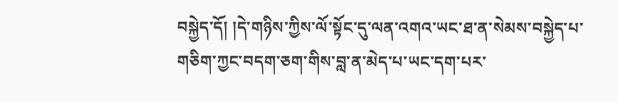བསྐྱེད་དོ། །དེ་གཉིས་ཀྱིས་ལོ་སྟོང་དུ་ལན་འགའ་ཡང་ཐ་ན་སེམས་བསྐྱེད་པ་གཅིག་ཀྱང་བདག་ཅག་གིས་བླ་ན་མེད་པ་ཡང་དག་པར་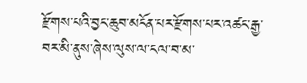རྫོགས་པའི་བྱང་ཆུབ་མངོན་པར་རྫོགས་པར་འཚང་རྒྱ་བར་མི་ནུས་ཞེས་ལུས་ལ་ངལ་བ་མ་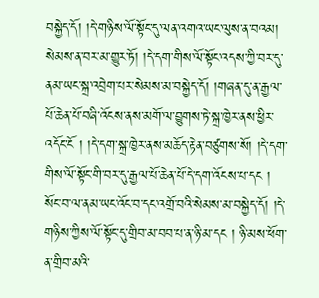བསྐྱེད་དོ། །དེ་གཉིས་ལོ་སྟོང་དུ་ལན་འགའ་ཡང་ལུས་ན་བའམ། སེམས་ན་བར་མ་གྱུར་ཏོ། །དེ་དག་གིས་ལོ་སྟོང་འདས་ཀྱི་བར་དུ་ནམ་ཡང་སྐྲ་འབྲེག་པར་སེམས་མ་བསྐྱེད་དོ། །གཞན་དུ་ན་རྒྱལ་པོ་ཆེན་པོ་བཞི་འོངས་ནས་མགོ་ལ་བྱུགས་ཏེ་སྐྲ་ཁྱེར་ནས་ཕྱིར་འདོང་ངོ ། །དེ་དག་སྐྲ་ཁྱེར་ནས་མཆོད་རྟེན་བཙུགས་སོ། །དེ་དག་གིས་ལོ་སྟོང་གི་བར་དུ་རྒྱལ་པོ་ཆེན་པོ་དེ་དག་འོངས་པ་དང ། སོང་བ་ལ་ནམ་ཡང་འོང་བ་དང་འགྲོ་བའི་སེམས་མ་བསྐྱེད་དོ། །དེ་གཉིས་ཀྱིས་ལོ་སྟོང་དུ་གྲིབ་མ་བབ་པ་ན་ཉི་མ་དང ། ཉི་མས་ཕོག་ན་གྲིབ་མའི་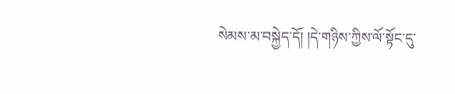སེམས་མ་བསྐྱེད་དོ། །དེ་གཉིས་ཀྱིས་ལོ་སྟོང་དུ་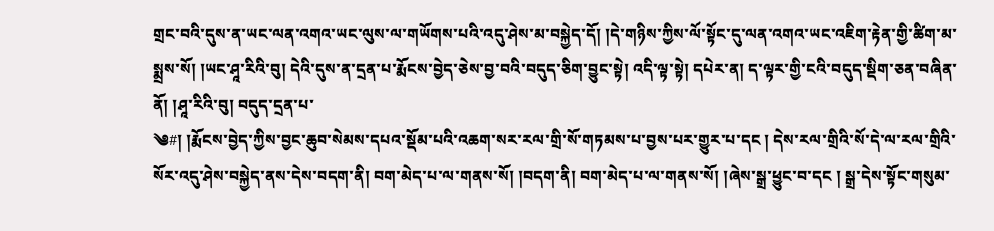གྲང་བའི་དུས་ན་ཡང་ལན་འགའ་ཡང་ལུས་ལ་གཡོགས་པའི་འདུ་ཤེས་མ་བསྐྱེད་དོ། །དེ་གཉིས་ཀྱིས་ལོ་སྟོང་དུ་ལན་འགའ་ཡང་འཇིག་རྟེན་གྱི་ཚིག་མ་སྨྲས་སོ། །ཡང་ཤཱ་རིའི་བུ། དེའི་དུས་ན་དྲན་པ་རྨོངས་བྱེད་ཅེས་བྱ་བའི་བདུད་ཅིག་བྱུང་སྟེ། འདི་ལྟ་སྟེ། དཔེར་ན། ད་ལྟར་གྱི་ངའི་བདུད་སྡིག་ཅན་བཞིན་ནོ། །ཤཱ་རིའི་བུ། བདུད་དྲན་པ་
༄#། །རྨོངས་བྱེད་ཀྱིས་བྱང་ཆུབ་སེམས་དཔའ་སྡོམ་པའི་འཆག་སར་རལ་གྲི་སོ་གཏམས་པ་བྱས་པར་གྱུར་པ་དང ། དེས་རལ་གྲིའི་སོ་དེ་ལ་རལ་གྲིའི་སོར་འདུ་ཤེས་བསྐྱེད་ནས་དེས་བདག་ནི། བག་མེད་པ་ལ་གནས་སོ། །བདག་ནི། བག་མེད་པ་ལ་གནས་སོ། །ཞེས་སྒྲ་ཕྱུང་བ་དང ། སྒྲ་དེས་སྟོང་གསུམ་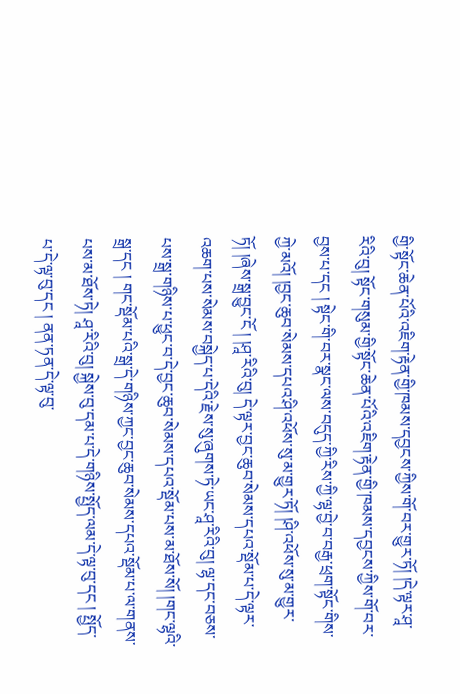གྱི་སྟོང་ཆེན་པོའི་འཇིག་རྟེན་གྱི་ཁམས་དབྱངས་ཀྱིས་གོ་བར་གྱུར་ཏོ། །དེ་ལྟར་ཤཱ་རིའི་བུ། སྟོང་གསུམ་གྱི་སྟོང་ཆེན་པོའི་འཇིག་རྟེན་གྱི་ཁམས་དབྱངས་ཀྱིས་གོ་བར་བྱས་པ་དང ། སྟེང་གི་བར་སྣང་ལས་བདུད་ཀྱི་རིས་ཀྱི་ལྷ་བྱེ་བ་བརྒྱ་ཕྲག་སྟོང་གིས་ཀྱེ་མའོ། །བྱང་ཆུབ་སེམས་དཔའ་ཤི་འཕོས་སུ་མ་གྱུར་ཏོ། །ཤི་འཕོས་སུ་མ་གྱུར་ཏོ། །ཞེས་སྒྲ་བྱུང་ངོ ། །ཤཱ་རིའི་བུ། དེ་ལྟར་བྱང་ཆུབ་སེམས་དཔའ་སྡོམ་པ་དེ་ལྟར་འཆག་པས་སེམས་བསྐྱེད་པ་དེའི་རྗེས་སུ་ཞུགས་ཏེ་ཡང་ཤཱ་རིའི་བུ། ལྷ་དང་བཅས་པས་སྒྲ་གཉིས་པ་ཕྱུང་བ་དེ་བྱང་ཆུབ་སེམས་དཔའ་སྡོམ་པས་མ་ཐོས་སོ། །གང་ལྷའི་སྒྲ་དང ། གང་སྡོམ་པའི་སྒྲ་དེ་གཉིས་ཀྱང་བྱང་ཆུབ་སེམས་དཔའ་སྡོམ་པ་ལ་གནས་པས་མ་ཐོས་ཏེ། ཤཱ་རིའི་བུ། སྐྱེས་བུ་དམ་པ་དེ་གཉིས་སྤྱོད་ལམ་དེ་ལྟ་བུ་དང ། སྤྱོད་པ་དེ་ལྟ་བུ་དང ། ནན་ཏན་དེ་ལྟ་བུ་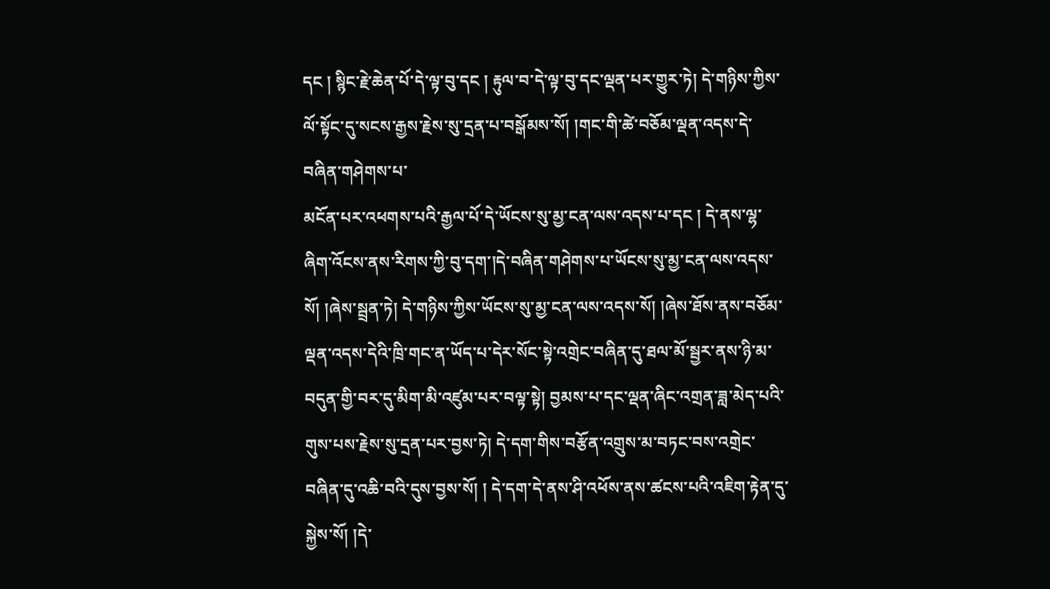དང ། སྙིང་རྗེ་ཆེན་པོ་དེ་ལྟ་བུ་དང ། རྟུལ་བ་དེ་ལྟ་བུ་དང་ལྡན་པར་གྱུར་ཏེ། དེ་གཉིས་ཀྱིས་ལོ་སྟོང་དུ་སངས་རྒྱས་རྗེས་སུ་དྲན་པ་བསྒོམས་སོ། །གང་གི་ཚེ་བཅོམ་ལྡན་འདས་དེ་བཞིན་གཤེགས་པ་
མངོན་པར་འཕགས་པའི་རྒྱལ་པོ་དེ་ཡོངས་སུ་མྱ་ངན་ལས་འདས་པ་དང ། དེ་ནས་ལྷ་ཞིག་འོངས་ནས་རིགས་ཀྱི་བུ་དག་།དེ་བཞིན་གཤེགས་པ་ཡོངས་སུ་མྱ་ངན་ལས་འདས་སོ། །ཞེས་སྦྲན་ཏེ། དེ་གཉིས་ཀྱིས་ཡོངས་སུ་མྱ་ངན་ལས་འདས་སོ། །ཞེས་ཐོས་ནས་བཅོམ་ལྡན་འདས་དེའི་ཁྲི་གང་ན་ཡོད་པ་དེར་སོང་སྟེ་འགྲེང་བཞིན་དུ་ཐལ་མོ་སྦྱར་ནས་ཉི་མ་བདུན་གྱི་བར་དུ་མིག་མི་འཛུམ་པར་བལྟ་སྟེ། བྱམས་པ་དང་ལྡན་ཞིང་འགྲན་ཟླ་མེད་པའི་གུས་པས་རྗེས་སུ་དྲན་པར་བྱས་ཏེ། དེ་དག་གིས་བརྩོན་འགྲུས་མ་བཏང་བས་འགྲེང་བཞིན་དུ་འཆི་བའི་དུས་བྱས་སོ། ། དེ་དག་དེ་ནས་ཤི་འཕོས་ནས་ཚངས་པའི་འཇིག་རྟེན་དུ་སྐྱེས་སོ། །དེ་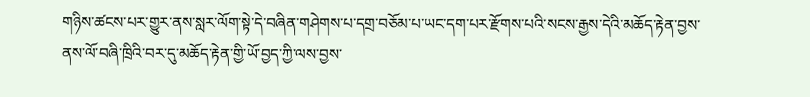གཉིས་ཚངས་པར་གྱུར་ནས་སླར་ལོག་སྟེ་དེ་བཞིན་གཤེགས་པ་དགྲ་བཅོམ་པ་ཡང་དག་པར་རྫོགས་པའི་སངས་རྒྱས་དེའི་མཆོད་རྟེན་བྱས་ནས་ལོ་བཞི་ཁྲིའི་བར་དུ་མཆོད་རྟེན་གྱི་ཡོ་བྱད་ཀྱི་ལས་བྱས་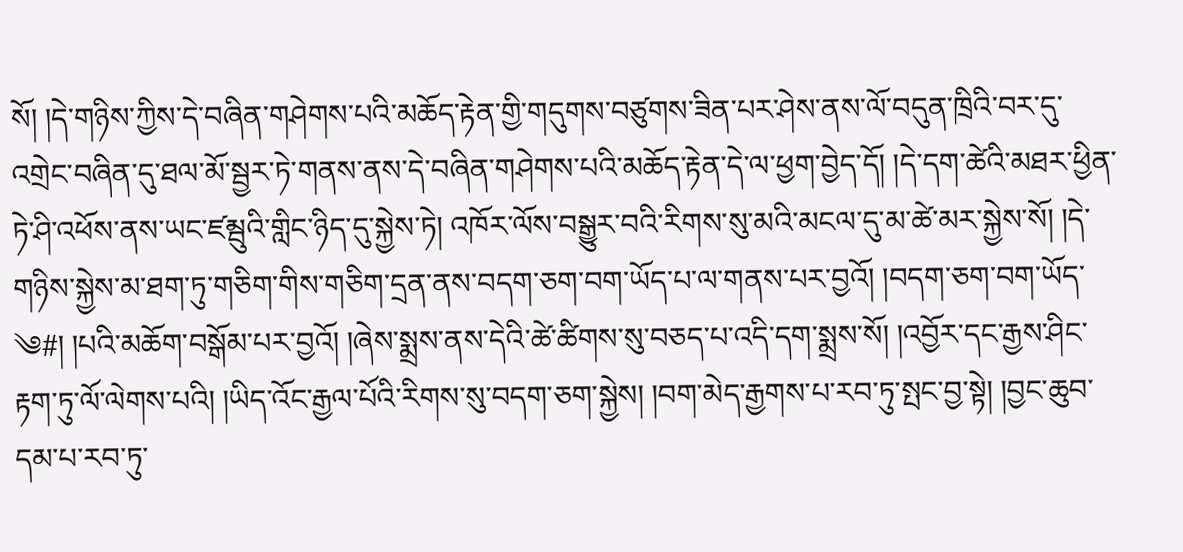སོ། །དེ་གཉིས་ཀྱིས་དེ་བཞིན་གཤེགས་པའི་མཆོད་རྟེན་གྱི་གདུགས་བཙུགས་ཟིན་པར་ཤེས་ནས་ལོ་བདུན་ཁྲིའི་བར་དུ་འགྲེང་བཞིན་དུ་ཐལ་མོ་སྦྱར་ཏེ་གནས་ནས་དེ་བཞིན་གཤེགས་པའི་མཆོད་རྟེན་དེ་ལ་ཕྱག་བྱེད་དོ། །དེ་དག་ཚེའི་མཐར་ཕྱིན་ཏེ་ཤི་འཕོས་ནས་ཡང་ཛམྦུའི་གླིང་ཉིད་དུ་སྐྱེས་ཏེ། འཁོར་ལོས་བསྒྱུར་བའི་རིགས་སུ་མའི་མངལ་དུ་མ་ཚེ་མར་སྐྱེས་སོ། །དེ་གཉིས་སྐྱེས་མ་ཐག་ཏུ་གཅིག་གིས་གཅིག་དྲན་ནས་བདག་ཅག་བག་ཡོད་པ་ལ་གནས་པར་བྱའོ། །བདག་ཅག་བག་ཡོད་
༄#། །པའི་མཆོག་བསྒོམ་པར་བྱའོ། །ཞེས་སྨྲས་ནས་དེའི་ཚེ་ཚིགས་སུ་བཅད་པ་འདི་དག་སྨྲས་སོ། །འབྱོར་དང་རྒྱས་ཤིང་རྟག་ཏུ་ལོ་ལེགས་པའི། །ཡིད་འོང་རྒྱལ་པོའི་རིགས་སུ་བདག་ཅག་སྐྱེས། །བག་མེད་རྒྱགས་པ་རབ་ཏུ་སྤང་བྱ་སྟེ། །བྱང་ཆུབ་དམ་པ་རབ་ཏུ་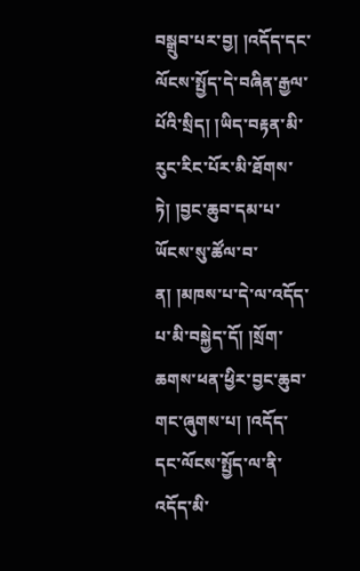བསྒྲུབ་པར་བྱ། །འདོད་དང་ལོངས་སྤྱོད་དེ་བཞིན་རྒྱལ་པོའི་སྲིད། །ཡིད་བརྟན་མི་རུང་རིང་པོར་མི་ཐོགས་ཏེ། །བྱང་ཆུབ་དམ་པ་ཡོངས་སུ་ཚོལ་བ་ན། །མཁས་པ་དེ་ལ་འདོད་པ་མི་བསྐྱེད་དོ། །སྲོག་ཆགས་ཕན་ཕྱིར་བྱང་ཆུབ་གང་ཞུགས་པ། །འདོད་དང་ལོངས་སྤྱོད་ལ་ནི་འདོད་མི་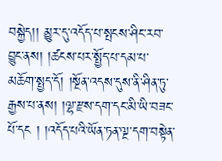བསྐྱེད།། མྱུར་དུ་འདོད་པ་སྤངས་ཤིང་རབ་བྱུང་ནས། །ཚངས་པར་སྤྱོད་པ་དམ་པ་མཆོག་སྤྱད་དོ། །སྔོན་འདས་དུས་ནི་ཤིན་ཏུ་རྒྱས་པ་ནས། །ལྷ་རྫས་དག་དང་མི་ཡི་བཟང་པོ་དང ། །འདོད་པའི་ཡོན་ཏན་ལྔ་དག་བསྟེན་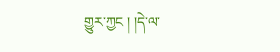གྱུར་ཀྱང ། །དེ་ལ་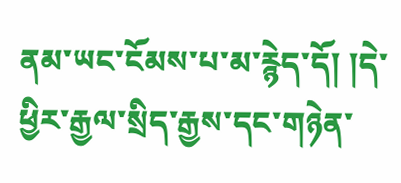ནམ་ཡང་ངོམས་པ་མ་རྙེད་དོ། །དེ་ཕྱིར་རྒྱལ་སྲིད་རྒྱས་དང་གཉེན་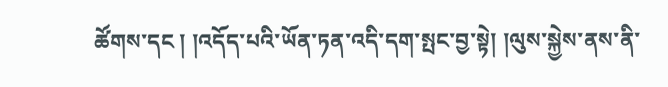ཚོགས་དང ། །འདོད་པའི་ཡོན་ཏན་འདི་དག་སྤང་བྱ་སྟེ། །ལུས་སྐྱེས་ནས་ནི་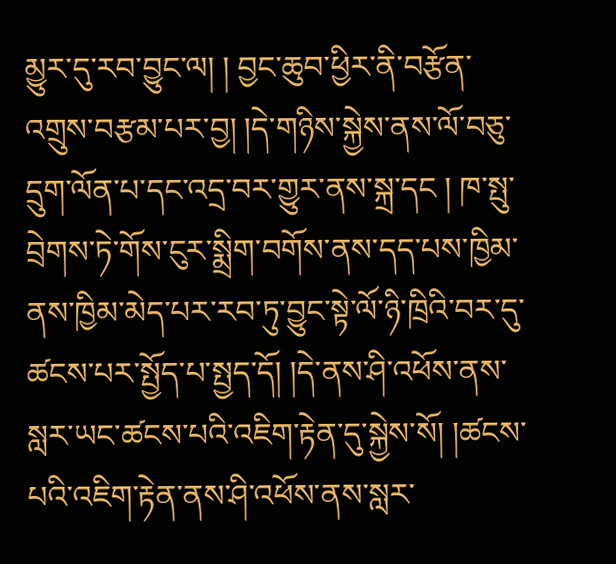མྱུར་དུ་རབ་བྱུང་ལ། ། བྱང་ཆུབ་ཕྱིར་ནི་བརྩོན་འགྲུས་བརྩམ་པར་བྱ། །དེ་གཉིས་སྐྱེས་ནས་ལོ་བཅུ་དྲུག་ལོན་པ་དང་འདྲ་བར་གྱུར་ནས་སྐྲ་དང ། ཁ་སྤུ་བྲེགས་ཏེ་གོས་ངུར་སྨྲིག་བགོས་ནས་དད་པས་ཁྱིམ་ནས་ཁྱིམ་མེད་པར་རབ་ཏུ་བྱུང་སྟེ་ལོ་ཉི་ཁྲིའི་བར་དུ་ཚངས་པར་སྤྱོད་པ་སྤྱད་དོ། །དེ་ནས་ཤི་འཕོས་ནས་སླར་ཡང་ཚངས་པའི་འཇིག་རྟེན་དུ་སྐྱེས་སོ། །ཚངས་པའི་འཇིག་རྟེན་ནས་ཤི་འཕོས་ནས་སླར་